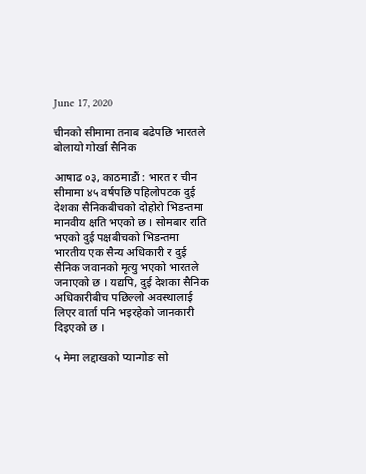June 17, 2020

चीनको सीमामा तनाब बढेपछि भारतले बोलायो गोर्खा सैनिक

आषाढ ०३, काठमाडौं : भारत र चीन सीमामा ४५ वर्षपछि पहिलोपटक दुई देशका सैनिकबीचको दोहोरो भिडन्तमा मानवीय क्षति भएको छ । सोमबार राति भएको दुई पक्षबीचको भिडन्तमा भारतीय एक सैन्य अधिकारी र दुई सैनिक जवानको मृत्यु भएको भारतले जनाएको छ । यद्यपि, दुई देशका सैनिक अधिकारीबीच पछिल्लो अवस्थालाई लिएर वार्ता पनि भइरहेको जानकारी दिइएको छ ।

५ मेमा लद्दाखको प्यान्गोङ सो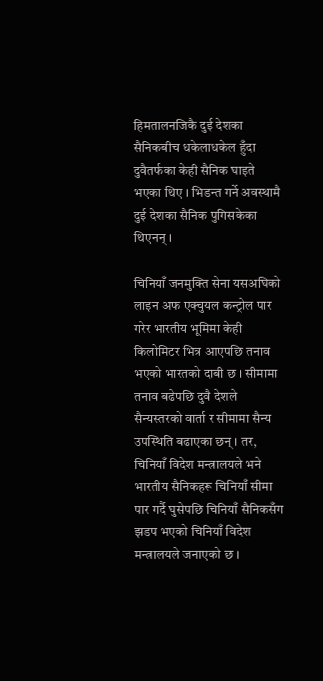हिमतालनजिकै दुई देशका सैनिकबीच धकेलाधकेल हुँदा दुवैतर्फका केही सैनिक घाइते भएका थिए । भिडन्त गर्ने अवस्थामै दुई देशका सैनिक पुगिसकेका थिएनन् ।

चिनियाँ जनमुक्ति सेना यसअघिको लाइन अफ एक्चुयल कन्ट्रोल पार गरेर भारतीय भूमिमा केही किलोमिटर भित्र आएपछि तनाव भएको भारतको दाबी छ । सीमामा तनाव बढेपछि दुवै देशले सैन्यस्तरको वार्ता र सीमामा सैन्य उपस्थिति बढाएका छन् । तर, चिनियाँ विदेश मन्त्रालयले भने भारतीय सैनिकहरू चिनियाँ सीमा पार गर्दै घुसेपछि चिनियाँ सैनिकसँग झडप भएको चिनियाँ विदेश मन्त्रालयले जनाएको छ ।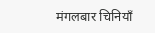मंगलबार चिनियाँ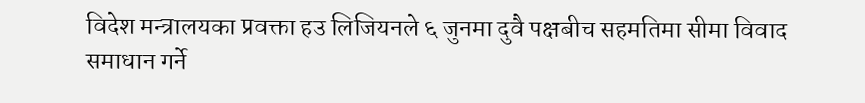विदेश मन्त्रालयका प्रवक्ता हउ लिजियनले ६ जुनमा दुवै पक्षबीच सहमतिमा सीमा विवाद समाधान गर्ने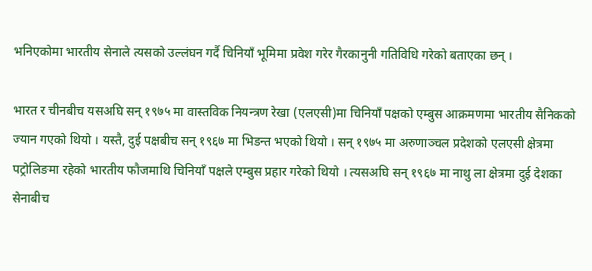भनिएकोमा भारतीय सेनाले त्यसको उल्लंघन गर्दै चिनियाँ भूमिमा प्रवेश गरेर गैरकानुनी गतिविधि गरेको बताएका छन् ।

भारत र चीनबीच यसअघि सन् १९७५ मा वास्तविक नियन्त्रण रेखा (एलएसी)मा चिनियाँ पक्षको एम्बुस आक्रमणमा भारतीय सैनिकको ज्यान गएको थियो । यस्तै, दुई पक्षबीच सन् १९६७ मा भिडन्त भएको थियो । सन् १९७५ मा अरुणाञ्चल प्रदेशको एलएसी क्षेत्रमा पट्रोलिङमा रहेको भारतीय फौजमाथि चिनियाँ पक्षले एम्बुस प्रहार गरेको थियो । त्यसअघि सन् १९६७ मा नाथु ला क्षेत्रमा दुई देशका सेनाबीच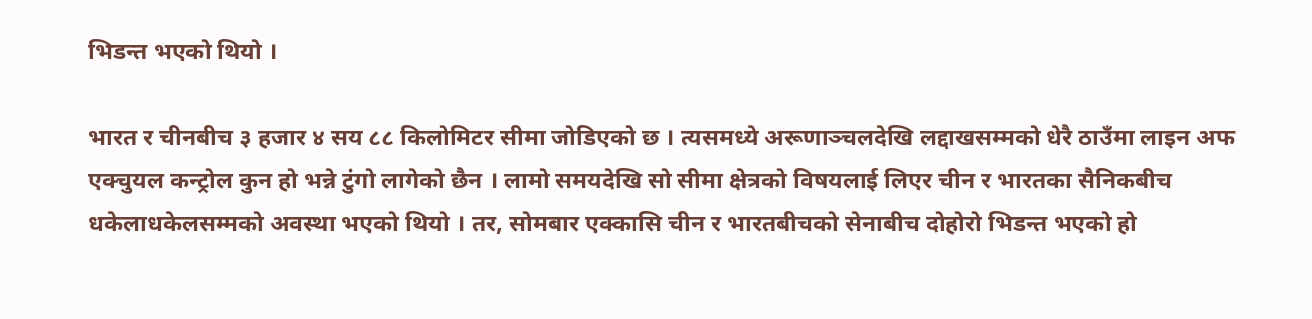भिडन्त भएको थियो ।

भारत र चीनबीच ३ हजार ४ सय ८८ किलोमिटर सीमा जोडिएको छ । त्यसमध्ये अरूणाञ्चलदेखि लद्दाखसम्मको धेरै ठाउँमा लाइन अफ एक्चुयल कन्ट्रोल कुन हो भन्ने टुंगो लागेको छैन । लामो समयदेखि सो सीमा क्षेत्रको विषयलाई लिएर चीन र भारतका सैनिकबीच धकेलाधकेलसम्मको अवस्था भएको थियो । तर, सोमबार एक्कासि चीन र भारतबीचको सेनाबीच दोहोरो भिडन्त भएको हो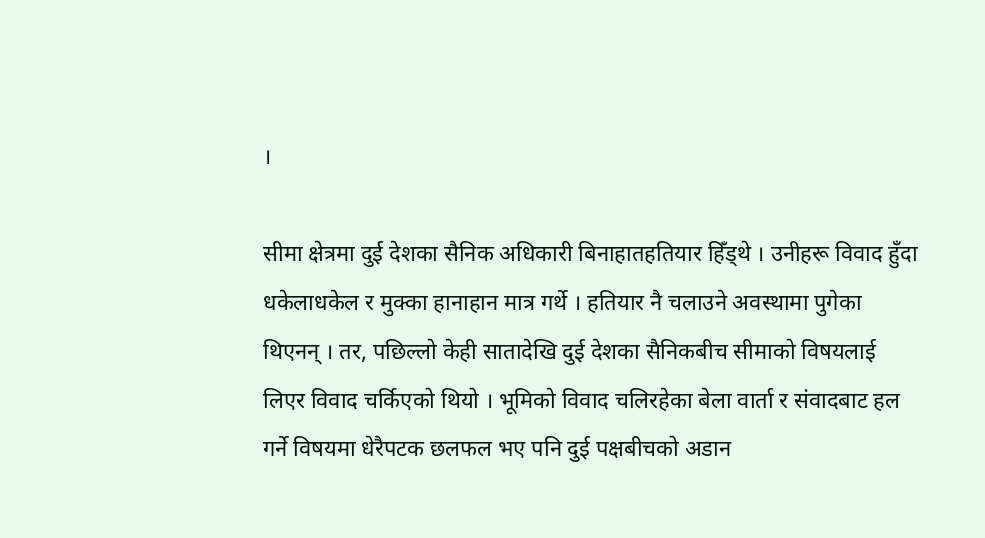।

सीमा क्षेत्रमा दुई देशका सैनिक अधिकारी बिनाहातहतियार हिँड्थे । उनीहरू विवाद हुँदा धकेलाधकेल र मुक्का हानाहान मात्र गर्थे । हतियार नै चलाउने अवस्थामा पुगेका थिएनन् । तर, पछिल्लो केही सातादेखि दुई देशका सैनिकबीच सीमाको विषयलाई लिएर विवाद चर्किएको थियो । भूमिको विवाद चलिरहेका बेला वार्ता र संवादबाट हल गर्ने विषयमा धेरैपटक छलफल भए पनि दुई पक्षबीचको अडान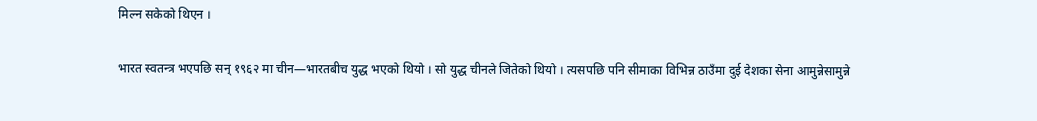मिल्न सकेको थिएन ।

भारत स्वतन्त्र भएपछि सन् १९६२ मा चीन—भारतबीच युद्ध भएको थियो । सो युद्ध चीनले जितेको थियो । त्यसपछि पनि सीमाका विभिन्न ठाउँमा दुई देशका सेना आमुन्नेसामुन्ने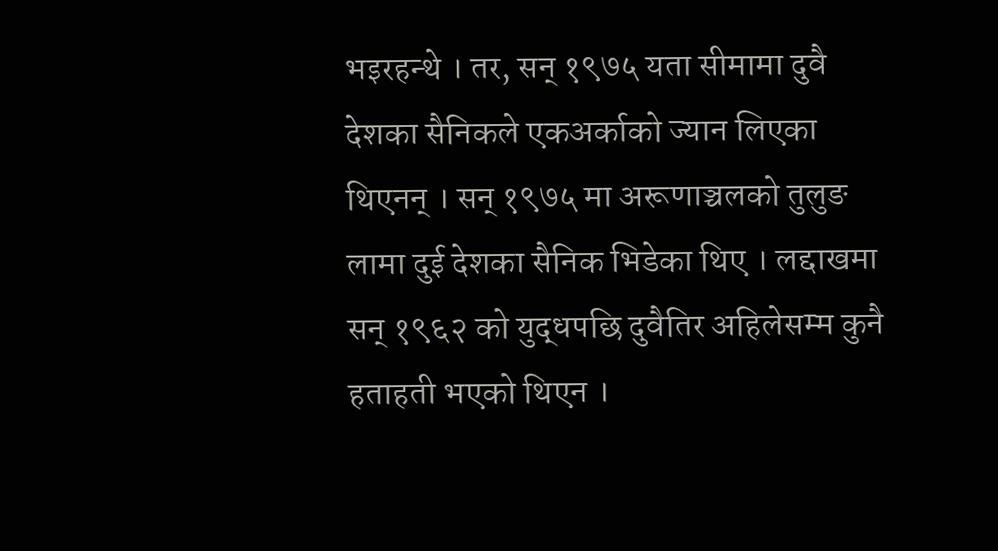भइरहन्थे । तर, सन् १९७५ यता सीमामा दुवै देशका सैनिकले एकअर्काको ज्यान लिएका थिएनन् । सन् १९७५ मा अरूणाञ्चलको तुलुङ लामा दुई देशका सैनिक भिडेका थिए । लद्दाखमा सन् १९६२ को युद्धपछि दुवैतिर अहिलेसम्म कुनै हताहती भएको थिएन ।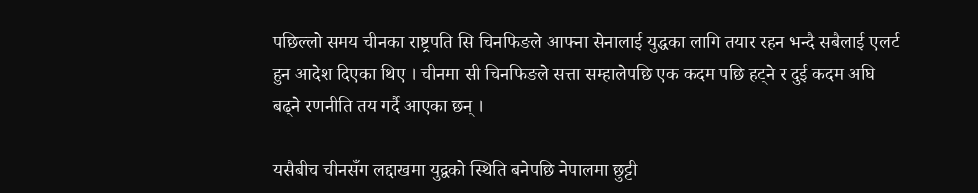पछिल्लो समय चीनका राष्ट्रपति सि चिनफिङले आफ्ना सेनालाई युद्धका लागि तयार रहन भन्दै सबैलाई एलर्ट हुन आदेश दिएका थिए । चीनमा सी चिनफिङले सत्ता सम्हालेपछि एक कदम पछि हट्ने र दुई कदम अघि बढ्ने रणनीति तय गर्दै आएका छन् ।

यसैबीच चीनसँग लद्दाखमा युद्वको स्थिति बनेपछि नेपालमा छुट्टी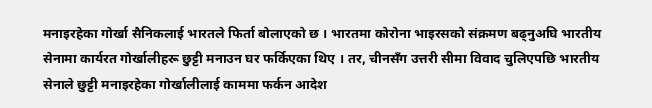मनाइरहेका गोर्खा सैनिकलाई भारतले फिर्ता बोलाएको छ । भारतमा कोरोना भाइरसको संक्रमण बढ्नुअघि भारतीय सेनामा कार्यरत गोर्खालीहरू छुट्टी मनाउन घर फर्किएका थिए । तर, चीनसँग उत्तरी सीमा विवाद चुलिएपछि भारतीय सेनाले छुट्टी मनाइरहेका गोर्खालीलाई काममा फर्कन आदेश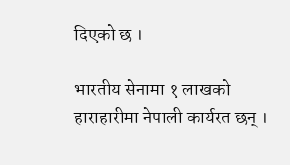दिएको छ ।

भारतीय सेनामा १ लाखको हाराहारीमा नेपाली कार्यरत छन् ।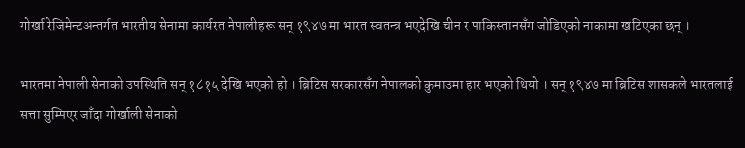गोर्खा रेजिमेन्टअन्तर्गत भारतीय सेनामा कार्यरत नेपालीहरू सन् १९४७ मा भारत स्वतन्त्र भएदेखि चीन र पाकिस्तानसँग जोडिएको नाकामा खटिएका छन् ।

भारतमा नेपाली सेनाको उपस्थिति सन् १८१५ देखि भएको हो । ब्रिटिस सरकारसँग नेपालको कुमाउमा हार भएको थियो । सन् १९४७ मा ब्रिटिस शासकले भारतलाई सत्ता सुम्पिएर जाँदा गोर्खाली सेनाको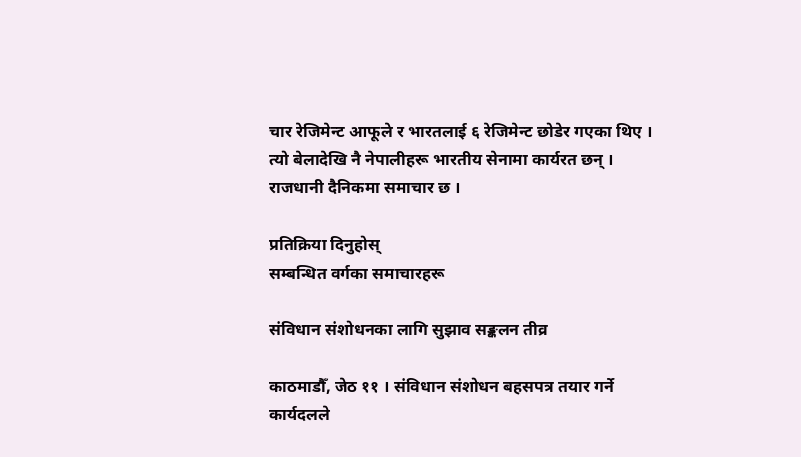चार रेजिमेन्ट आफूले र भारतलाई ६ रेजिमेन्ट छोडेर गएका थिए । त्यो बेलादेखि नै नेपालीहरू भारतीय सेनामा कार्यरत छन् । राजधानी दैनिकमा समाचार छ ।

प्रतिक्रिया दिनुहोस्
सम्बन्धित वर्गका समाचारहरू

संविधान संशोधनका लागि सुझाव सङ्कलन तीव्र

काठमाडौँ, जेठ ११ । संविधान संशोधन बहसपत्र तयार गर्ने कार्यदलले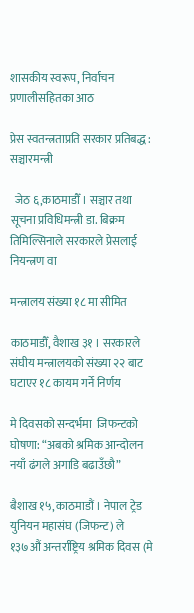शासकीय स्वरूप, निर्वाचन प्रणालीसहितका आठ

प्रेस स्वतन्त्रताप्रति सरकार प्रतिबद्ध : सञ्चारमन्त्री

  जेठ ६,काठमाडौँ । सञ्चार तथा सूचना प्रविधिमन्त्री डा. बिक्रम तिमिल्सिनाले सरकारले प्रेसलाई नियन्त्रण वा

मन्त्रालय संख्या १८ मा सीमित

काठमाडौँ, वैशाख ३१ । सरकारले संघीय मन्त्रालयको संख्या २२ बाट घटाएर १८ कायम गर्ने निर्णय

मे दिवसको सन्दर्भमा  जिफन्टको  घोषणा: “अबको श्रमिक आन्दोलन नयाँ ढंगले अगाडि बढाउँछौ”

बैशाख १५, काठमाडौं । नेपाल ट्रेड युनियन महासंघ (जिफन्ट) ले १३७औं अन्तर्राष्ट्रिय श्रमिक दिवस (मे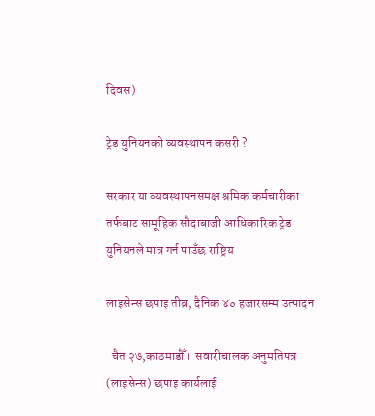दिवस)

ट्रेड युनियनको व्यवस्थापन कसरी ?

सरकार या व्यवस्थापनसमक्ष श्रमिक कर्मचारीका तर्फबाट सामूहिक सौदाबाजी आधिकारिक ट्रेड युनियनले मात्र गर्न पाउँछ राष्ट्रिय

लाइसेन्स छपाइ तीव्र, दैनिक ४० हजारसम्म उत्पादन

  चैत २७,काठमाडौँ।  सवारीचालक अनुमतिपत्र (लाइसेन्स) छपाइ कार्यलाई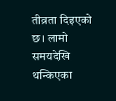तीव्रता दिइएको छ। लामो समयदेखि थन्किएका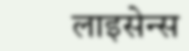लाइसेन्स